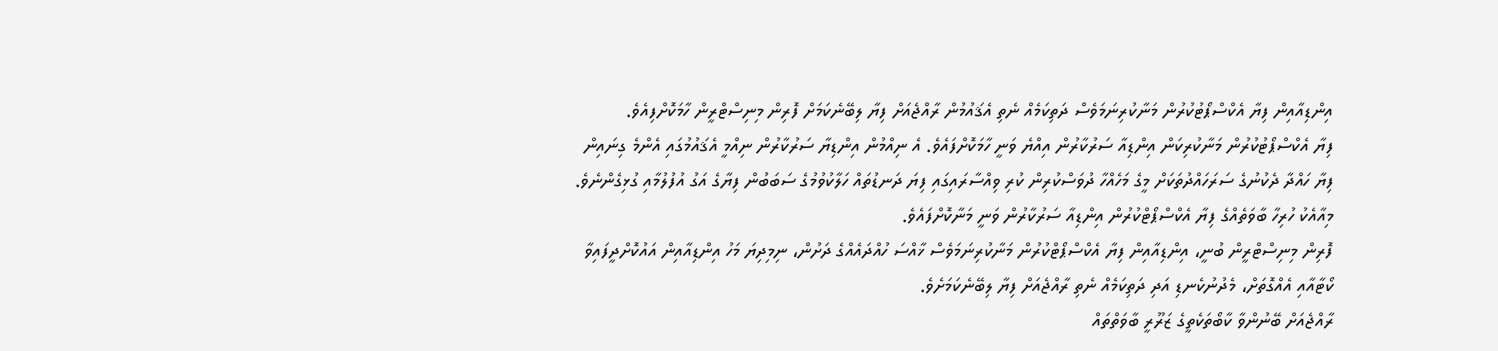އިންޑިއާއިން ފިޔާ އެކްސްޕޯޓުކުރުން މަނާކުރިނަމަވެސް ދަތިކަމެއް ނެތި އެޤައުމުން ރާއްޖެއަށް ފިޔާ ލިބޭނެކަމަށް ފޮރިން މިނިސްޓްރީން ހާމަކޮށްފިއެވެ.
ފިޔާ އެކްސްޕޯޓުކުރުން މަނާކުރިކަން އިންޑިއާ ސަރުކާރުން އިއްޔެ ވަނީ ހާމަކޮށްފައެވެ. އެ ނިއްމުން އިންޑިޔާ ސަރުކާރުން ނިއްމީ އެޤައުމުގައި އެންމެ ގިނައިން ފިޔާ ހައްދާ ދެކުނުގެ ސަރަހައްދުތަކަށް މީގެ މަހެއްހާ ދުވަސްކުރިން ކުރި ވިއްސާރައިގައި ފިޔަ ދަނޑުތައް ހަލާކުވުމުގެ ސަބަބުން ފިޔާގެ އަގު އުފުލުމާއި ގުޅިގެންނެވެ. މިއާއެކު ހުރިހާ ބާވަތެއްގެ ފިޔާ އެކްސްޕޯޓްކުރުން އިންޑިއާ ސަރުކާރުން ވަނީ މަނާކޮށްފައެވެ.
ފޮރިން މިނިސްޓްރީން ބުނީ، އިންޑިއާއިން ފިޔާ އެކްސްޕޯޓްކުރުން މަނާކުރިނަމަވެސް ޚާއްސަ ހުއްދައެއްގެ ދަށުން، ނިމިދިޔަ މަހު އިންޑިއާއިން އައުކޮށްދީފައިވާ ކޯޓާއާއި އެއްގޮތަށް، މެދުނުކެނޑި އަދި ދަތިކަމެއް ނެތި ރާއްޖެއަށް ފިޔާ ލިބޭނެކަމަށެވެ.
ރާއްޖެއަށް ބޭނުންވާ ކާބޯތަކެތީގެ ޒަރޫރީ ބާވަތްތައް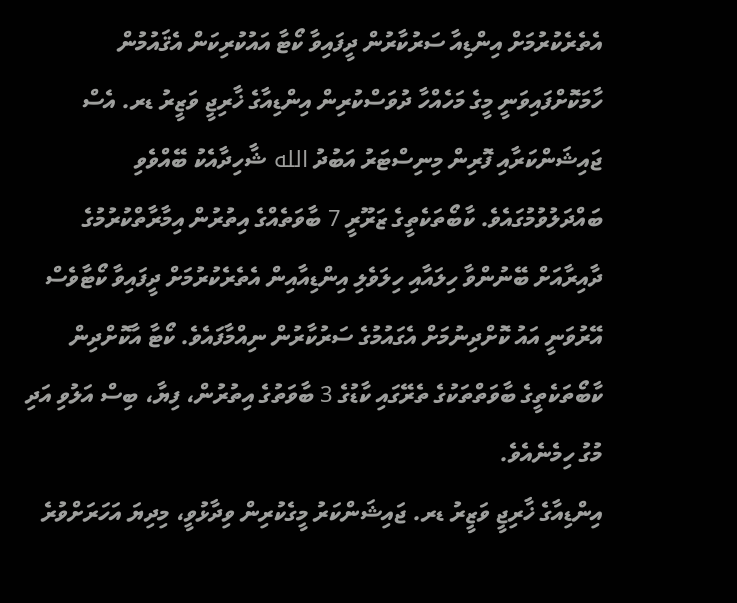އެތެރެކުރުމަށް އިންޑިއާ ސަރުކާރުން ދީފައިވާ ކޯޓާ އައުކުރިކަން އެޤައުމުން ހާމަކޮށްފައިވަނީ މީގެ މަހެއްހާ ދުވަސްކުރިން އިންޑިއާގެ ޚާރިޖީ ވަޒީރު ޑރ. އެސް ޖައިޝަންކަރާއި ފޮރިން މިނިސްޓަރު އަބުދު الله ޝާހިދާއެކު ބޭއްވެވި ބައްދަލުވުމުގައެވެ. ކާބޯތަކެތީގެ ޒަރޫރީ 7 ބާވަތެއްގެ އިތުރުން އިމާރާތްކުރުމުގެ ދާއިރާއަށް ބޭނުންވާ ހިލައާއި ހިލަވެލި އިންޑިއާއިން އެތެރެކުރުމަށް ދީފައިވާ ކޯޓާވެސް އޭރުވަނީ އައު ކޮށްދިނުމަށް އެގައުމުގެ ސަރުކާރުން ނިއްމާފައެވެ. ކޯޓާ އާކޮށްދިން ކާބޯތަކެތީގެ ބާވަތްތަކުގެ ތެރޭގައި ކާޑުގެ 3 ބާވަތުގެ އިތުރުން، ފިޔާ، ބިސް އަލުވި އަދި މުގު ހިމެނެއެވެ.
އިންޑިއާގެ ޚާރިޖީ ވަޒީރު ޑރ. ޖައިޝަންކަރު މީގެކުރިން ވިދާޅުވީ، މިދިޔަ އަހަރަށްވުރެ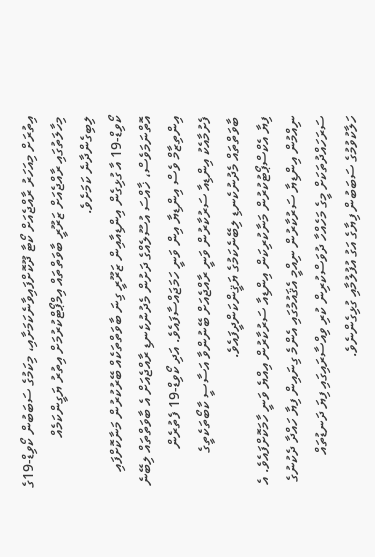އިތުރަށް މިއަހަރު ރާއްޖެއަށް ކޯޓާ ދޫކޮށްފައިވާނެކަމަށާއި، މިކަމުގެ ސަބަބުން ކޯވިޑް-19ގެ މިހާލަތުގައި ރާއްޖެއަށް ޒަރޫރީ ބާވަތްތައް އިމްޕޯޓްކުރުމަށް އިތުރު ޔަގީންކަމެއް ލިބިގެންދާނެ ކަމަށެވެ.
ކޯވިޑް-19 އާ ގުޅިގެން އިންޑިއާއިން ޒަރޫރީ ގިނަ ބާވަތްތަކެއް ބޭރުކުރުން މަނާކޮށްފައި އޮތްނަމަވެސް، ޚާއްސަ އުސޫލެއްގެ ދަށުން މެދުނުކެނޑި ރާއްޖެއަށް އެ ބާވަތްތައް ލިބޭނެ އިންތިޒާމް ވެސް އިންޑިޔާ އިން ވަނީ ހަމަޖައްސާފައެވެ. އަދި ކޯވިޑް-19 ފެތުރެން ފެށުމާއެކު އިންޑިއާ ސަރުކާރުން ވަނީ ރާއްޖެއަށް ބޭނުންވާ އަސާސީ ކާބޯތަކެތީގެ ބާވަތްތައް މެދުނުކެނޑި ލިބޭނެކަމުގެ ޔަޤީންކަންދީފައެވެ.
ފިޔާ އެކްސްޕޯޓުކުރުން މަނާކުރިކަން އިންޑިއާ ސަރުކާރުން އިއްޔެ ވަނީ ހާމަކޮށްފައެވެ. އެ ނިއްމުން އިންޑިޔާ ސަރުކާރުން ނިއްމީ އެޤައުމުގައި އެންމެ ގިނައިން ފިޔާ ހައްދާ ދެކުނުގެ ސަރަހައްދުތަކަށް މީގެ މަހެއްހާ ދުވަސްކުރިން ކުރި ވިއްސާރައިގައި ފިޔަ ދަނޑުތައް ހަލާކުވުމުގެ ސަބަބުން ފިޔާގެ އަގު އުފުލުމާއި ގުޅިގެންނެވެ.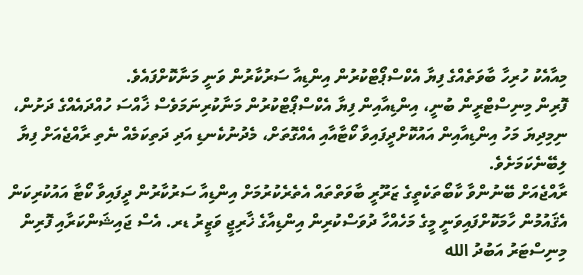މިއާއެކު ހުރިހާ ބާވަތެއްގެ ފިޔާ އެކްސްޕޯޓްކުރުން އިންޑިއާ ސަރުކާރުން ވަނީ މަނާކޮށްފައެވެ.
ފޮރިން މިނިސްޓްރީން ބުނީ، އިންޑިއާއިން ފިޔާ އެކްސްޕޯޓްކުރުން މަނާކުރިނަމަވެސް ޚާއްސަ ހުއްދައެއްގެ ދަށުން، ނިމިދިޔަ މަހު އިންޑިއާއިން އައުކޮށްދީފައިވާ ކޯޓާއާއި އެއްގޮތަށް، މެދުނުކެނޑި އަދި ދަތިކަމެއް ނެތި ރާއްޖެއަށް ފިޔާ ލިބޭނެކަމަށެވެ.
ރާއްޖެއަށް ބޭނުންވާ ކާބޯތަކެތީގެ ޒަރޫރީ ބާވަތްތައް އެތެރެކުރުމަށް އިންޑިއާ ސަރުކާރުން ދީފައިވާ ކޯޓާ އައުކުރިކަން އެޤައުމުން ހާމަކޮށްފައިވަނީ މީގެ މަހެއްހާ ދުވަސްކުރިން އިންޑިއާގެ ޚާރިޖީ ވަޒީރު ޑރ. އެސް ޖައިޝަންކަރާއި ފޮރިން މިނިސްޓަރު އަބުދު الله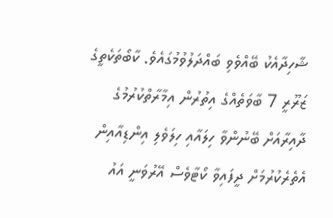ޝާހިދާއެކު ބޭއްވެވި ބައްދަލުވުމުގައެވެ. ކާބޯތަކެތީގެ ޒަރޫރީ 7 ބާވަތެއްގެ އިތުރުން އިމާރާތްކުރުމުގެ ދާއިރާއަށް ބޭނުންވާ ހިލައާއި ހިލަވެލި އިންޑިއާއިން އެތެރެކުރުމަށް ދީފައިވާ ކޯޓާވެސް އޭރުވަނީ އައު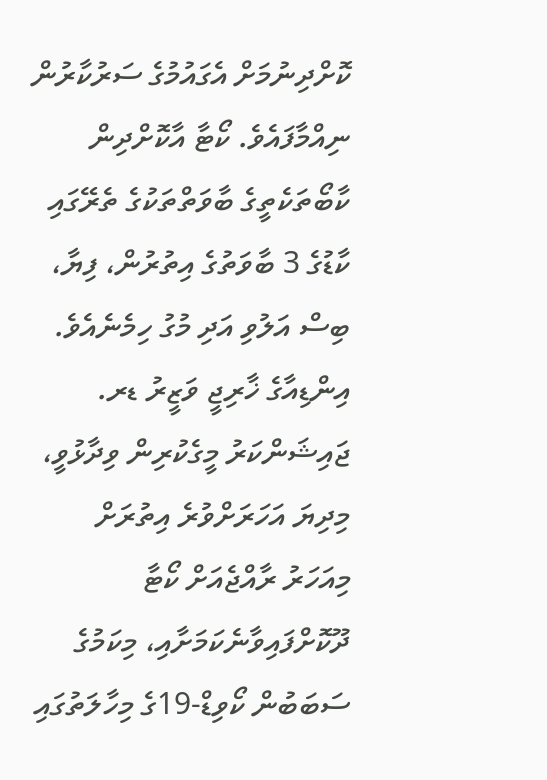ކޮށްދިނުމަށް އެގައުމުގެ ސަރުކާރުން ނިއްމާފައެވެ. ކޯޓާ އާކޮށްދިން ކާބޯތަކެތީގެ ބާވަތްތަކުގެ ތެރޭގައި ކާޑުގެ 3 ބާވަތުގެ އިތުރުން، ފިޔާ، ބިސް އަލުވި އަދި މުގު ހިމެނެއެވެ.
އިންޑިއާގެ ޚާރިޖީ ވަޒީރު ޑރ. ޖައިޝަންކަރު މީގެކުރިން ވިދާޅުވީ، މިދިޔަ އަހަރަށްވުރެ އިތުރަށް މިއަހަރު ރާއްޖެއަށް ކޯޓާ ދޫކޮށްފައިވާނެކަމަށާއި، މިކަމުގެ ސަބަބުން ކޯވިޑް-19ގެ މިހާލަތުގައި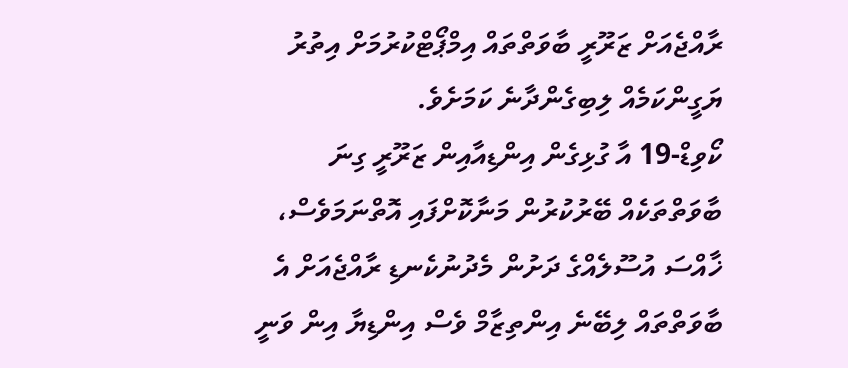ރާއްޖެއަށް ޒަރޫރީ ބާވަތްތައް އިމްޕޯޓްކުރުމަށް އިތުރު ޔަގީންކަމެއް ލިބިގެންދާނެ ކަމަށެވެ.
ކޯވިޑް-19 އާ ގުޅިގެން އިންޑިއާއިން ޒަރޫރީ ގިނަ ބާވަތްތަކެއް ބޭރުކުރުން މަނާކޮށްފައި އޮތްނަމަވެސް، ޚާއްސަ އުސޫލެއްގެ ދަށުން މެދުނުކެނޑި ރާއްޖެއަށް އެ ބާވަތްތައް ލިބޭނެ އިންތިޒާމް ވެސް އިންޑިޔާ އިން ވަނީ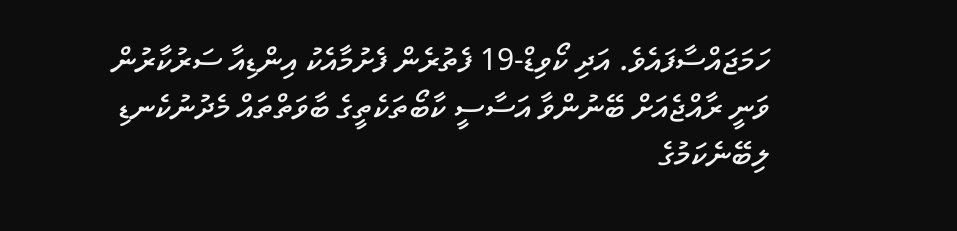ހަމަޖައްސާފައެވެ. އަދި ކޯވިޑް-19 ފެތުރެން ފެށުމާއެކު އިންޑިއާ ސަރުކާރުން ވަނީ ރާއްޖެއަށް ބޭނުންވާ އަސާސީ ކާބޯތަކެތީގެ ބާވަތްތައް މެދުނުކެނޑި ލިބޭނެކަމުގެ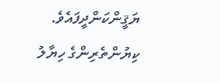ޔަޤީންކަންދީފައެވެ.
ކިޔުންތެރިންގެ ހިޔާލު